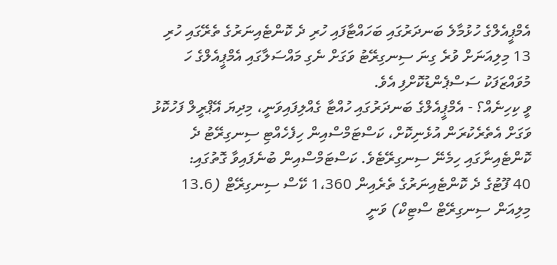އެމްޕީއެލްގެ ހުޅުމާލެ ބަނދަރުގައި ބަހައްޓާފައި ހުރި ދެ ކޮންޓެއިނަރުގެ ތެރޭގައި ހުރި 13 މިލިއަނަށް ވުރެ ގިނަ ސިނގިރޭޓު ވަގަށް ނެގި މައްސަލާގައި އެމްޕީއެލްގެ ހަ މުވައްޒަފަކު ސަސްޕެންޑުކޮށްފި އެވެ.
ވީ ކިހިނެއް؟ - އެމްޕީއެލްގެ ބަނދަރުގައި ހުއްޓާ ގެއްލިފައިވަނީ، މިދިޔަ އޭޕްރީލް ފަހުކޮޅު ވަގަށް އެތެރެކުރަން އުޅެނިކޮށް، ކަސްޓަމްސްއިން ހިފެހެއްޓި ސިނގިރޭޓު ދެ ކޮންޓެއިނާގައި ހިމެނޭ ސިނގިރޭޓެވެ. ކަސްޓަމްސްއިން ބުނެފައިވާ ގޮތުގައި:
40 ފޫޓުގެ ދެ ކޮންޓެއިނަރުގެ ތެރެއިން 1،360 ކޭސް ސިނގިރޭޓް (13.6 މިލިއަން ސިނގިރޭޓް ސްޓިކް) ވަނީ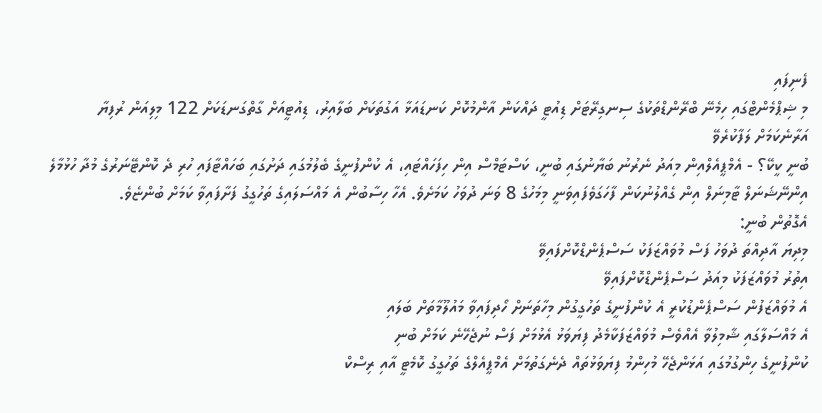ފެނިފައި
މި ޝިޕްމެންޓްގައި ހިމެނޭ ބްރޭންޑްތަކުގެ ސިނގިރޭޓަށް ޑިއުޓީ ދައްކަން އާންމުކޮށް ކަނޑައަޅާ އަގުތަކަށް ބަލާއިރު، ޑިއުޓީއަށް ގާތްގަނޑަކަށް 122 މިލިއަން ރުފިޔާ އަރާނެކަމަށް ލަފާކުރެވޭ
ބުނީ ކީކޭ؟ - އެމްޕީއެލްއިން މިއަދު ނެރުނު ބަޔާނުގައި ބުނީ، ކަސްޓަމްސް އިން ހިފަހައްޓައި، އެ ކުންފުނީގެ ބެލުމުގައި ދަށުގައި ބަހައްޓާފައި ހުރި ދެ ކޮންޓޭނަރުގެ މުދާ ހުޅުމާލެ އިންނޭޝަނަލް ޓާމިނަލް އިން ގެއްލުނުކަން ފާހަގަވެފައިވަނީ މިމަހުގެ 8 ވަނަ ދުވަހު ކަމަށެވެ. އެހާ ހިސާބުން އެ މައްސަލައިގެ ތަހުގީގު ފަށާފައިވާ ކަމަށް ބުންޏެވެ.
އެގޮތުން ބުނީ:
މިދިޔަ އާދިއްތަ ދުވަހު ފަސް މުވައްޒަފަކު ސަސްޕެންޑްކޮށްފައިވޭ
އިތުރު މުވައްޒަފަކު މިއަދު ސަސްޕެންޑްކޮށްފައިވޭ
އެ މުވައްޒަފުން ސަސްޕެންޑުކުރީ އެ ކުންފުނީގެ ތަހުގީގުން މިހާތަނަށް ހޯދިފައިވާ މައުލޫމާތަށް ބަލައި
އެ މައްސަލާގައި ޝާމިލުވާ އެއްވެސް މުވައްޒަފަކާމެދު ފިޔަވަޅު އެޅުމަށް ފަސް ނުޖެހޭނެ ކަމަށް ބުނި
ކުންފުނީގެ ހިންގުމުގައި އަޅަންޖެހޭ މުހިންމު ފިޔަވަޅުތައް ދެނެގަތުމަށް އެމްޕީއެލްގެ ތަހުގީގު ކޮމެޓީ އާއި ރިސްކް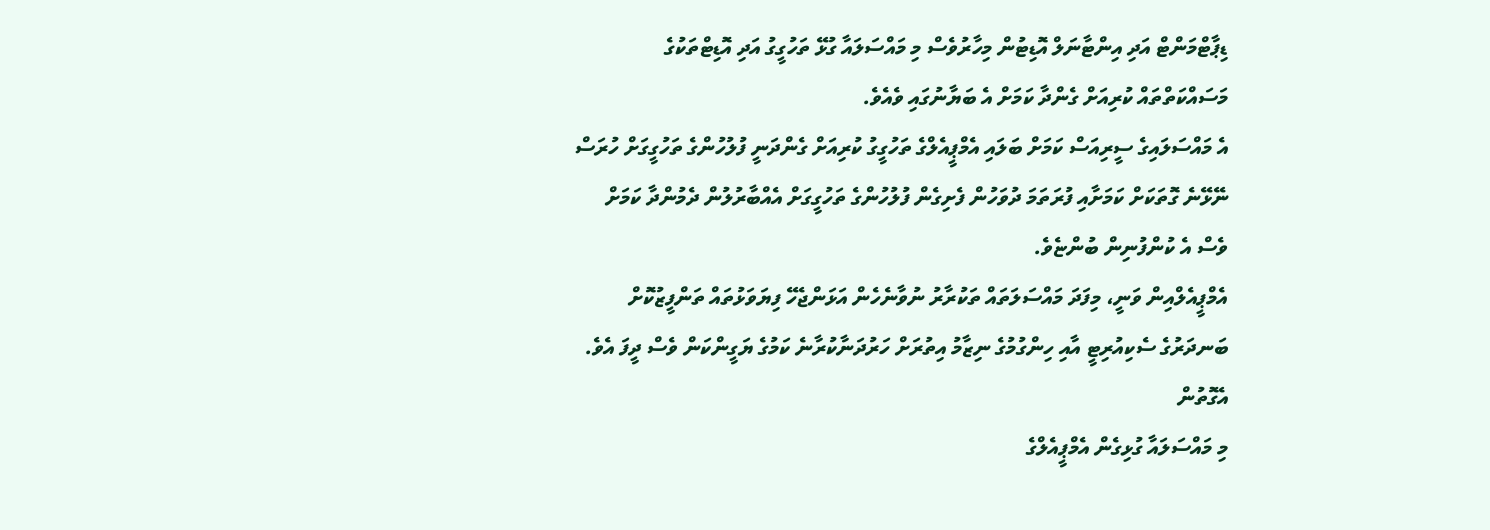ޑިޕާޓްމަންޓް އަދި އިންޓާނަލް އޮޑިޓުން މިހާރުވެސް މި މައްސަލައާ ގުޅޭ ތަހުގީގު އަދި އޮޑިޓްތަކުގެ މަސައްކަތްތައް ކުރިއަށް ގެންދާ ކަމަށް އެ ބަޔާނުގައި ވެއެވެ.
އެ މައްސަލައިގެ ސީރިއަސް ކަމަށް ބަލައި އެމްޕީއެލްގެ ތަހުގީގު ކުރިއަށް ގެންދަނީ ފުލުހުންގެ ތަހުގީގަށް ހުރަސް ނޭޅޭނެ ގޮތަކަށް ކަމަށާއި ފުރަތަމަ ދުވަހުން ފެށިގެން ފުލުހުންގެ ތަހުގީގަށް އެއްބާރުލުން ދެމުންދާ ކަމަށް ވެސް އެ ކުންފުނިން ބުންޏެވެ.
އެމްޕީއެލްއިން ވަނީ، މިފަދަ މައްސަލަތައް ތަކުރާރު ނުވާނެހެން އަޅަންޖެހޭ ފިޔަވަޅުތައް ތަންފީޒުކޮށް ބަނދަރުގެ ސެކިއުރިޓީ އާއި ހިންގުމުގެ ނިޒާމު އިތުރަށް ހަރުދަނާކުރާނެ ކަމުގެ ޔަގީންކަން ވެސް ދީފަ އެވެ. އެގޮތުން
މި މައްސަލައާ ގުޅިގެން އެމްޕީއެލްގެ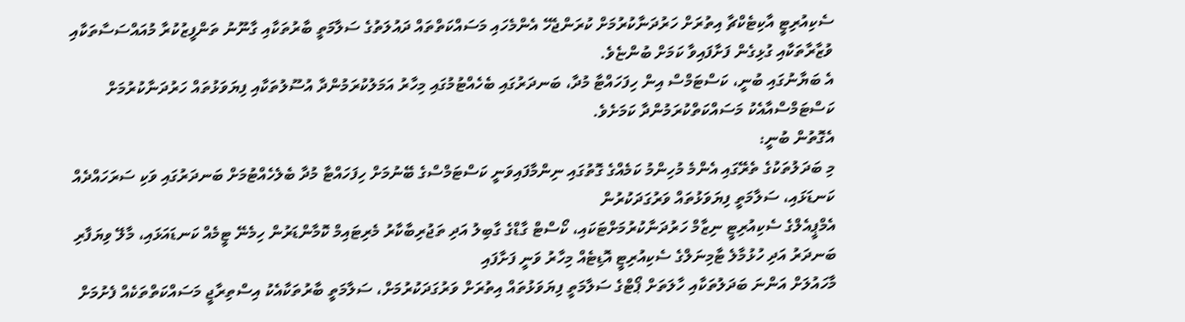ސެކިއުރިޓީ އާކިޓެކްޗާ އިތުރަށް ހަރުދަނާކުރުމަށް ކުރަންޖެހޭ އެންމެހައި މަސައްކަތްތައް ދައުލަތުގެ ސަލާމަތީ ބާރުތަކާއި ގާނޫނު ތަންފީޒުކުރާ މުއައްސަސާތަކާއި ވުޒާރާތަކާއި ގުޅިގެން ފަށާފައިވާ ކަމަށް ބުންޏެވެ.
އެ ބަޔާނުގައި ބުނީ، ކަސްޓަމްސް އިން ހިފަހައްޓާ މުދާ، ބަނދަރުގައި ބެހެއްޓުމުގައި މިހާރު އަމަލުކުރަމުންދާ އުސޫލުތަކާއި ފިޔަވަޅުތައް ހަރުދަނާކުރުމަށް ކަސްޓަމްސްއާއެކު މަސައްކަތްކުރަމުންދާ ކަމަށެވެ.
އެގޮތުން ބުނީ:
މި ބަދަލުތަކުގެ ތެރޭގައި އެންމެ މުހިންމު ކަމެއްގެ ގޮތުގައި ނިންމާފައިވަނީ ކަސްޓަމްސްގެ ބޭނުމަށް ހިފަހައްޓާ މުދާ ބެލެހެއްޓުމަށް ބަނދަރުގައި ވަކި ސަރަހައްދެއް ކަނޑަޅައި، ސަލާމަތީ ފިޔަވަޅުތައް ވަރުގަދަކުރުން
އެމްޕީއެލްގެ ސެކިއުރިޓީ ނިޒާމް ހަރުދަނާކުރުމަށްޓަކައި، ކޯސްޓް ގާޑްގެ ގާބިލު އަދި ތަޖުރިބާކާރު މެރިޓައިމް ކޮމާންޑަރުން ހިމެނޭ ޓީމެއް ކަނޑައަޅައި، މާލޭ ވިޔަފާރި ބަނދަރު އަދި ހުޅުމާލެ ޓާމިނަލްގެ ސެކިއުރިޓީ އޮޑިޓެއް މިހާރު ވަނީ ފަށާފައި
މާހައުލަށް އަންނަ ބަދަލުތަކާއި ހާލަތަށް ޕޯޓްގެ ސަލާމަތީ ފިޔަވަޅުތައް އިތުރަށް ވަރުގަދަކުރުމަށް، ސަލާމަތީ ބާރުތަކާއެކު އިސްތިރާޖީ މަސައްކަތްތަކެއް ފެށުމަށް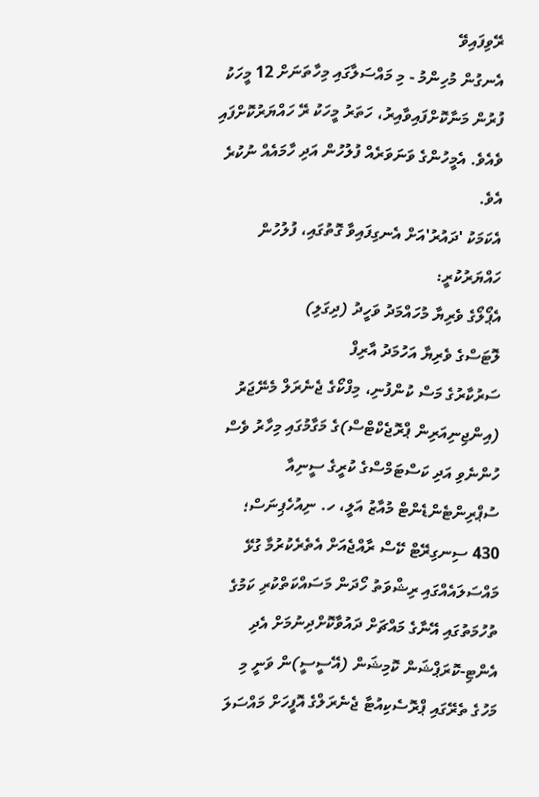ރޭވިފައިވޭ
އެނގުން މުހިންމު - މި މައްސަލާގައި މިހާތަނަށް 12 މީހަކު ފުރުން މަނާކޮށްފައިވާއިރު، ހަތަރު މީހަކު ރޭ ހައްޔަރުކޮށްފައި ވެއެވެ. އެމީހުންގެ ވަނަވަރެއް ފުލުހުން އަދި ހާމައެއް ނުކުރެ އެވެ.
އެކަމަކު 'ދައުރު'އަށް އެނގިފައިވާ ގޮތުގައި، ފުލުހުން ހައްޔަރުކުރީ:
އެޕޯލޯގެ ވެރިޔާ މުހައްމަދު ވަހީދު (ދިގަލި)
ލޮޓަސްގެ ވެރިޔާ އަހުމަދު އާރިފް
ސަރުކާރުގެ މަސް ކުންފުނި، މިފްކޯގެ ޖެނެރަލް މެނޭޖަރު (އިންޖިނިއަރިން ޕްރޮޖެކްޓްސް)ގެ މަގާމުގައި މިހާރު ވެސް ހުންނެވި އަދި ކަސްޓަމްސްގެ ކުރީގެ ސީނިއާ ސުޕްރިންޓެންޑެންޓް މުއާޒު އަލީ، ހ. ނިއުހެޕިނަސް؛ 430 ސިނގިރޭޓް ކޭސް ރާއްޖެއަށް އެތެރެކުރުމާ ގުޅޭ މައްސަލައެއްގައި ރިޝްވަތު ހޯދަން މަސައްކަތްކުރި ކަމުގެ ތުހުމަތުގައި އޭނާގެ މައްޗަށް ދައުވާކޮށްދިނުމަށް އެދި އެންޓި-ކޮރަޕްޝަން ކޮމިޝަން (އޭސީސީ)ން ވަނީ މި މަހުގެ ތެރޭގައި ޕްރޮސެކިއުޓާ ޖެނެރަލްގެ އޮފީހަށް މައްސަލަ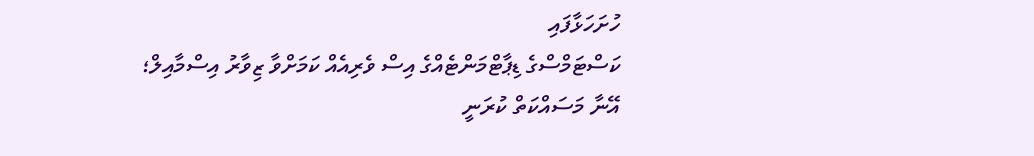ހުށަހަޅާފައި
ކަސްޓަމްސްގެ ޑިޕާޓްމަންޓެއްގެ އިސް ވެރިއެއް ކަމަށްވާ ޒިވާރު އިސްމާއިލް؛ އޭނާ މަސައްކަތް ކުރަނީ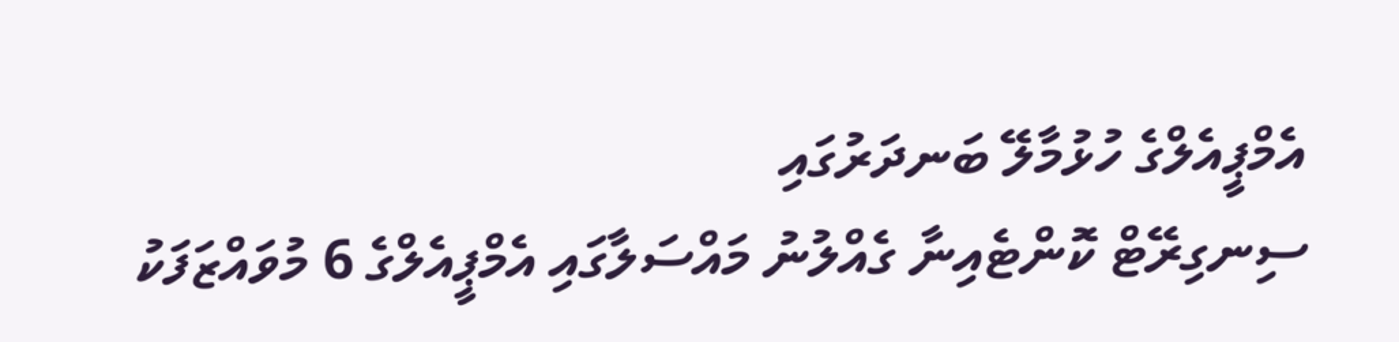އެމްޕީއެލްގެ ހުޅުމާލޭ ބަނދަރުގައި
ސިނގިރޭޓް ކޮންޓެއިނާ ގެއްލުނު މައްސަލާގައި އެމްޕީއެލްގެ 6 މުވައްޒަފަކު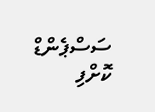ސަސްޕެންޑް ކޮށްފި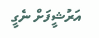އަރުޝީފަށް ނެގީ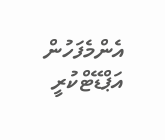އެންމެފަހުން އަޕްޑޭޓްކުރީ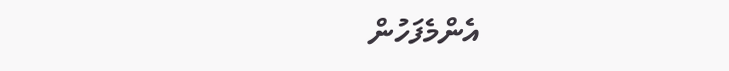އެންމެފަހުން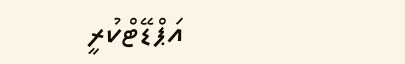އަޕްޑޭޓްކުރީ